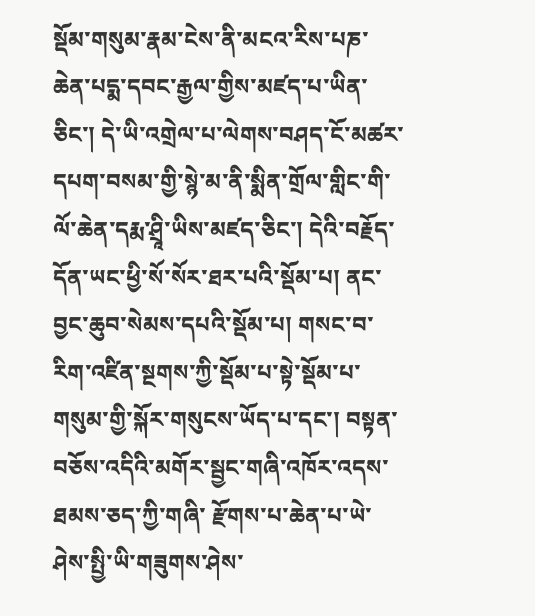སྡོམ་གསུམ་རྣམ་ངེས་ནི་མངའ་རིས་པཎ་ཆེན་པདྨ་དབང་རྒྱལ་གྱིས་མཛད་པ་ཡིན་ཅིང་། དེ་ཡི་འགྲེལ་པ་ལེགས་བཤད་ངོ་མཚར་དཔག་བསམ་གྱི་སྙེ་མ་ནི་སྨིན་གྲོལ་གླིང་གི་ལོ་ཆེན་དརྨ་ཤྲཱི་ཡིས་མཛད་ཅིང་། དེའི་བརྗོད་དོན་ཡང་ཕྱི་སོ་སོར་ཐར་པའི་སྡོམ་པ། ནང་བྱང་ཆུབ་སེམས་དཔའི་སྡོམ་པ། གསང་བ་རིག་འཛིན་སྔགས་ཀྱི་སྡོམ་པ་སྟེ་སྡོམ་པ་གསུམ་གྱི་སྐོར་གསུངས་ཡོད་པ་དང་། བསྟན་བཅོས་འདིའི་མགོར་སྦྱང་གཞི་འཁོར་འདས་ཐམས་ཅད་ཀྱི་གཞི་ རྫོགས་པ་ཆེན་པ་ཡེ་ཤེས་སྤྱི་ཡི་གཟུགས་ཤེས་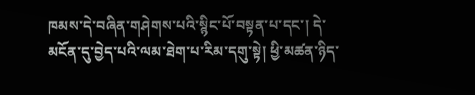ཁམས་དེ་བཞིན་གཤེགས་པའི་སྙིང་པོ་བསྟན་པ་དང་། དེ་མངོན་དུ་བྱེད་པའི་ལམ་ཐེག་པ་རིམ་དགུ་སྟེ། ཕྱི་མཚན་ཉིད་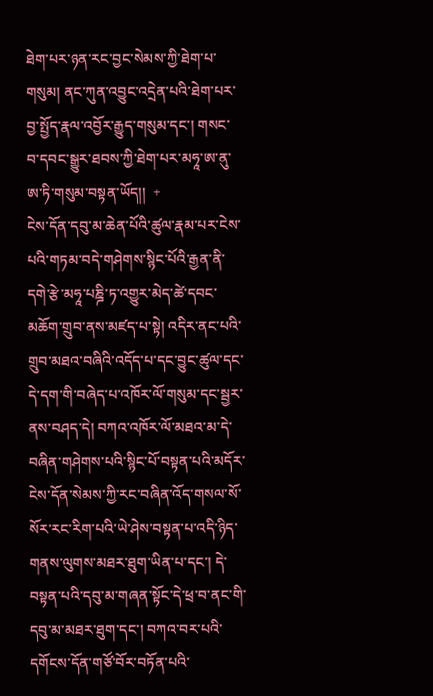ཐེག་པར་ཉན་རང་བྱང་སེམས་ཀྱི་ཐེག་པ་གསུམ། ནང་ཀུན་འབྱུང་འདྲེན་པའི་ཐེག་པར་བྱ་སྤྱོད་རྣལ་འབྱོར་རྒྱུད་གསུམ་དང་། གསང་བ་དབང་སྒྱུར་ཐབས་ཀྱི་ཐེག་པར་མཧཱ་ཨ་ནུ་ཨ་ཏི་གསུམ་བསྟན་ཡོད།།  +
ངེས་དོན་དབུ་མ་ཆེན་པོའི་ཚུལ་རྣམ་པར་ངེས་པའི་གཏམ་བདེ་གཤེགས་སྙིང་པོའི་རྒྱན་ནི་དགེ་རྩེ་མཧཱ་པཎྜི་ཏ་འགྱུར་མེད་ཚེ་དབང་མཆོག་གྲུབ་ནས་མཛད་པ་སྟེ། འདིར་ནང་པའི་གྲུབ་མཐའ་བཞིའི་འདོད་པ་དང་བྱུང་ཚུལ་དང་དེ་དག་གི་བཞེད་པ་འཁོར་ལོ་གསུམ་དང་སྦྱར་ནས་བཤད་དེ། བཀའ་འཁོར་ལོ་མཐའ་མ་དེ་བཞིན་གཤེགས་པའི་སྙིང་པོ་བསྟན་པའི་མདོར་ངེས་དོན་སེམས་ཀྱི་རང་བཞིན་འོད་གསལ་སོ་སོར་རང་རིག་པའི་ཡེ་ཤེས་བསྟན་པ་འདི་ཉིད་གནས་ལུགས་མཐར་ཐུག་ཡིན་པ་དང་། དེ་བསྟན་པའི་དབུ་མ་གཞན་སྟོང་དེ་ཕྲ་བ་ནང་གི་དབུ་མ་མཐར་ཐུག་དང་། བཀའ་བར་པའི་དགོངས་དོན་གཙོ་བོར་བཏོན་པའི་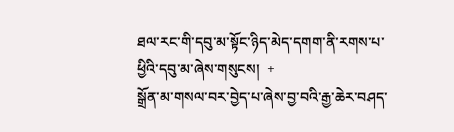ཐལ་རང་གི་དབུ་མ་སྟོང་ཉིད་མེད་དགག་ནི་རགས་པ་ཕྱིའི་དབུ་མ་ཞེས་གསུངས།  +
སྒྲོན་མ་གསལ་བར་བྱེད་པ་ཞེས་བྱ་བའི་རྒྱ་ཆེར་བཤད་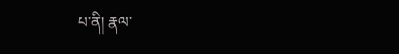པ་ནི། རྣལ་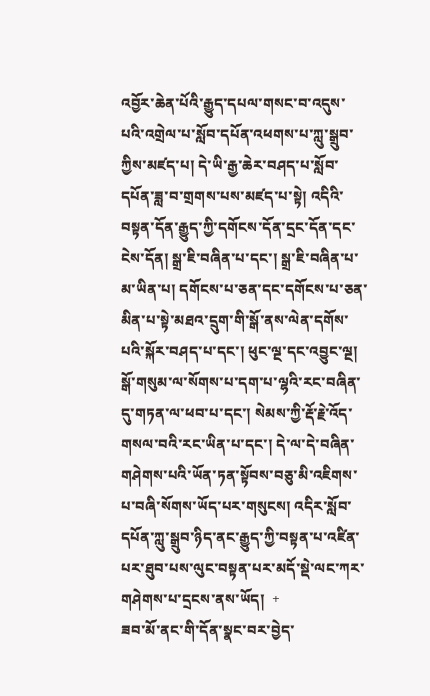འབྱོར་ཆེན་པོའི་རྒྱུད་དཔལ་གསང་བ་འདུས་པའི་འགྲེལ་པ་སློབ་དཔོན་འཕགས་པ་ཀླུ་སྒྲུབ་ཀྱིས་མཛད་པ། དེ་ཡི་རྒྱ་ཆེར་བཤད་པ་སློབ་དཔོན་ཟླ་བ་གྲགས་པས་མཛད་པ་སྟེ། འདིའི་བསྟན་དོན་རྒྱུད་ཀྱི་དགོངས་དོན་དྲང་དོན་དང་ངེས་དོན། སྒྲ་ཇི་བཞིན་པ་དང་། སྒྲ་ཇི་བཞིན་པ་མ་ཡིན་པ། དགོངས་པ་ཅན་དང་དགོངས་པ་ཅན་མིན་པ་སྟེ་མཐའ་དྲུག་གི་སྒོ་ནས་ལེན་དགོས་པའི་སྐོར་བཤད་པ་དང་། ཕུང་ལྔ་དང་འབྱུང་ལྔ། སྒོ་གསུམ་ལ་སོགས་པ་དག་པ་ལྷའི་རང་བཞིན་དུ་གཏན་ལ་ཕབ་པ་དང་། སེམས་ཀྱི་རྡོ་རྗེ་འོད་གསལ་བའི་རང་ཡིན་པ་དང་། དེ་ལ་དེ་བཞིན་གཤེགས་པའི་ཡོན་ཏན་སྟོབས་བཅུ་མི་འཇིགས་པ་བཞི་སོགས་ཡོད་པར་གསུངས། འདིར་སློབ་དཔོན་ཀླུ་སྒྲུབ་ཉིད་ནང་རྒྱུད་ཀྱི་བསྟན་པ་འཛིན་པར་ཐུབ་པས་ལུང་བསྟན་པར་མདོ་སྡེ་ལང་ཀར་གཤེགས་པ་དྲངས་ནས་ཡོད།  +
ཟབ་མོ་ནང་གི་དོན་སྣང་བར་བྱེད་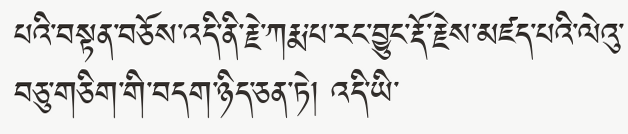པའི་བསྟན་བཅོས་འདི་ནི་རྗེ་ཀརྨ་པ་རང་བྱུང་རྡོ་རྗེས་མཛད་པའི་ལེའུ་བཅུ་གཅིག་གི་བདག་ཉིད་ཅན་ཏེ། འདི་ཡི་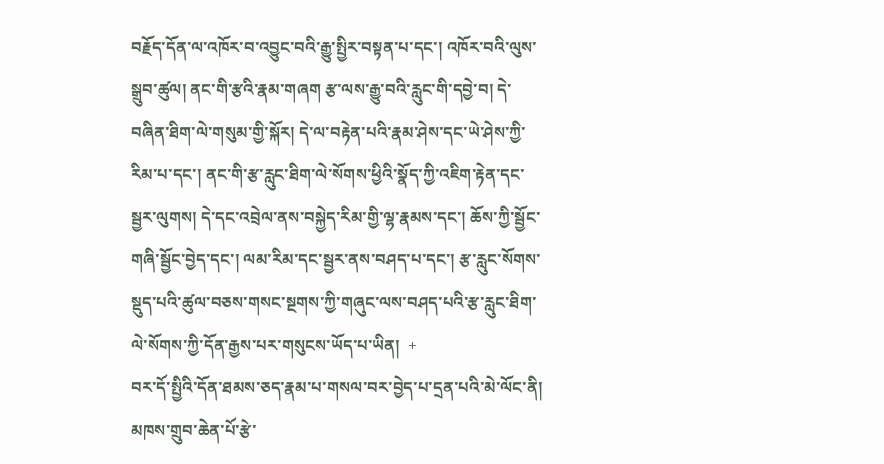བརྗོད་དོན་ལ་འཁོར་བ་འབྱུང་བའི་རྒྱུ་སྤྱིར་བསྟན་པ་དང་། འཁོར་བའི་ལུས་སྒྲུབ་ཚུལ། ནང་གི་རྩའི་རྣམ་གཞག རྩ་ལས་རྒྱུ་བའི་རླུང་གི་དབྱེ་བ། དེ་བཞིན་ཐིག་ལེ་གསུམ་གྱི་སྐོར། དེ་ལ་བརྟེན་པའི་རྣམ་ཤེས་དང་ཡེ་ཤེས་ཀྱི་རིམ་པ་དང་། ནང་གི་རྩ་རླུང་ཐིག་ལེ་སོགས་ཕྱིའི་སྣོད་ཀྱི་འཇིག་རྟེན་དང་སྦྱར་ལུགས། དེ་དང་འབྲེལ་ནས་བསྐྱེད་རིམ་གྱི་ལྷ་རྣམས་དང་། ཆོས་ཀྱི་སྦྱོང་གཞི་སྦྱོང་བྱེད་དང་། ལམ་རིམ་དང་སྦྱར་ནས་བཤད་པ་དང་། རྩ་རླུང་སོགས་སྡུད་པའི་ཚུལ་བཅས་གསང་སྔགས་ཀྱི་གཞུང་ལས་བཤད་པའི་རྩ་རླུང་ཐིག་ལེ་སོགས་ཀྱི་དོན་རྒྱས་པར་གསུངས་ཡོད་པ་ཡིན།  +
བར་དོ་སྤྱིའི་དོན་ཐམས་ཅད་རྣམ་པ་གསལ་བར་བྱེད་པ་དྲན་པའི་མེ་ལོང་ནི། མཁས་གྲུབ་ཆེན་པོ་རྩེ་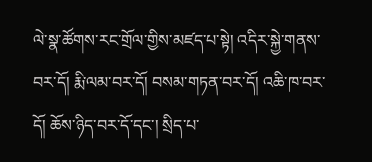ལེ་སྣ་ཚོགས་རང་གྲོལ་གྱིས་མཛད་པ་སྟེ། འདིར་སྐྱེ་གནས་བར་དོ། རྨི་ལམ་བར་དོ། བསམ་གཏན་བར་དོ། འཆི་ཁ་བར་དོ། ཆོས་ཉིད་བར་དོ་དང་། སྲིད་པ་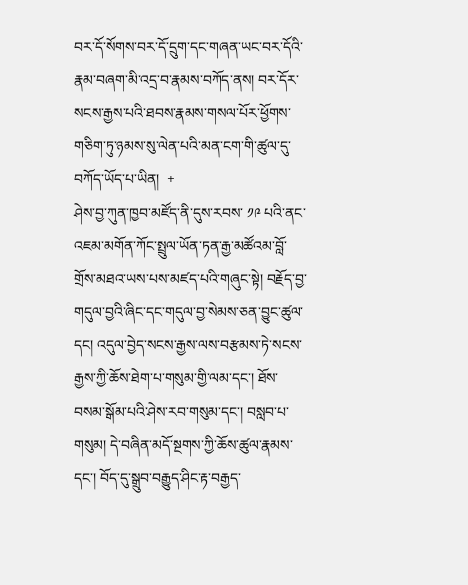བར་དོ་སོགས་བར་དོ་དྲུག་དང་གཞན་ཡང་བར་དོའི་རྣམ་བཞག་མི་འདྲ་བ་རྣམས་བཀོད་ནས། བར་དོར་སངས་རྒྱས་པའི་ཐབས་རྣམས་གསལ་པོར་ཕྱོགས་གཅིག་ཏུ་ཉམས་སུ་ལེན་པའི་མན་ངག་གི་ཚུལ་དུ་བཀོད་ཡོད་པ་ཡིན།  +
ཤེས་བྱ་ཀུན་ཁྱབ་མཛོད་ནི་དུས་རབས་ ༡༩ པའི་ནང་འཇམ་མགོན་ཀོང་སྤྲུལ་ཡོན་ཏན་རྒྱ་མཚོའམ་བློ་གྲོས་མཐའ་ཡས་པས་མཛད་པའི་གཞུང་སྟེ། བརྗོད་བྱ་གདུལ་བྱའི་ཞིང་དང་གདུལ་བྱ་སེམས་ཅན་བྱུང་ཚུལ་དང། འདུལ་བྱེད་སངས་རྒྱས་ལས་བརྩམས་ཏེ་སངས་རྒྱས་ཀྱི་ཆོས་ཐེག་པ་གསུམ་གྱི་ལམ་དང་། ཐོས་བསམ་སྒོམ་པའི་ཤེས་རབ་གསུམ་དང་། བསླབ་པ་གསུམ། དེ་བཞིན་མདོ་སྔགས་ཀྱི་ཆོས་ཚུལ་རྣམས་དང་། བོད་དུ་སྒྲུབ་བརྒྱུད་ཤིང་རྟ་བརྒྱད་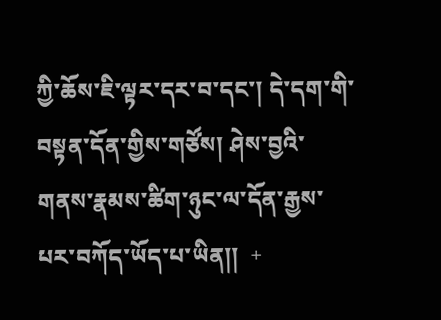ཀྱི་ཆོས་ཇི་ལྟར་དར་བ་དང་། དེ་དག་གི་བསྟན་དོན་གྱིས་གཙོས། ཤེས་བྱའི་གནས་རྣམས་ཚིག་ཉུང་ལ་དོན་རྒྱས་པར་བཀོད་ཡོད་པ་ཡིན།།  +